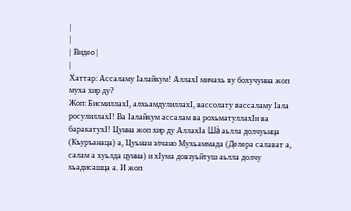|
|
| Видео |
|
Хаттар: Ассаламу Iалайкум! АллахI мичахь ву бохучунна жоп муха хир ду?
Жоп: БисмиллахI, алхьамдулиллахI, вассолату вассаламу Iала росулиллахI! Ва Iалайкум ассалам ва рохьматуллахIи ва баракатухI! Цунна жоп хир ду АллахIа Ша́ аьлла долчуьнца (Къуръанаца) а, Цуьнан элчано Мухьаммада (Делера салават а, салам а хуьлда цунна) и хIума довзуьйтуш аьлла долчу хьадисашца а. И жоп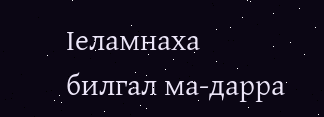Iеламнаха билгал ма-дарра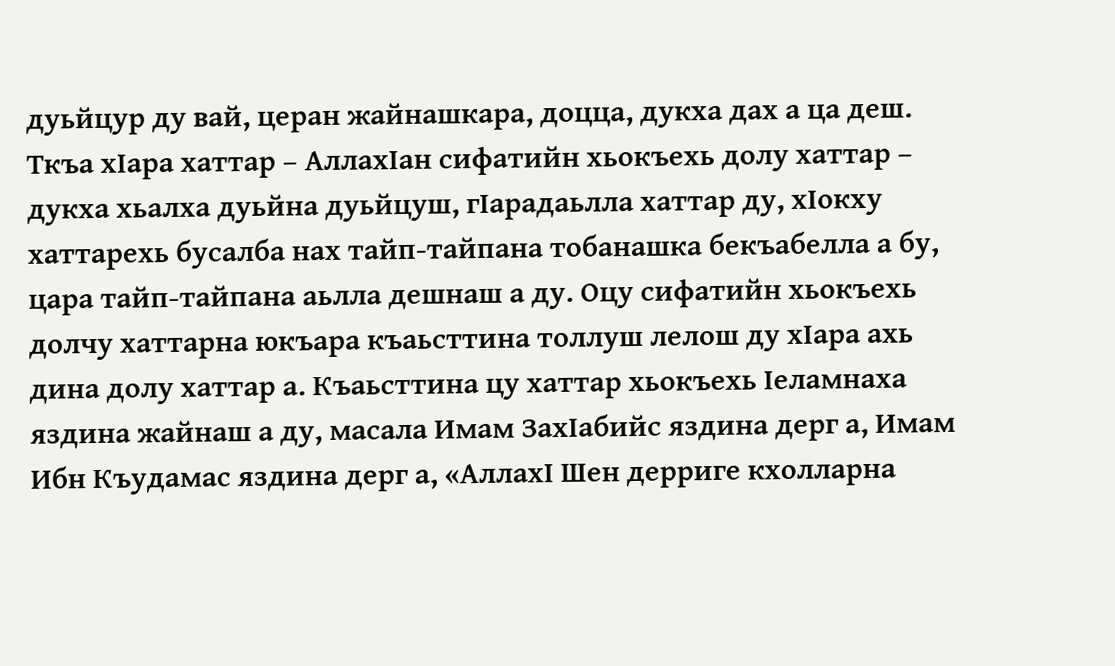дуьйцур ду вай, церан жайнашкара, доцца, дукха дах а ца деш. Ткъа хIара хаттар – АллахIан сифатийн хьокъехь долу хаттар – дукха хьалха дуьйна дуьйцуш, гIарадаьлла хаттар ду, хIокху хаттарехь бусалба нах тайп-тайпана тобанашка бекъабелла а бу, цара тайп-тайпана аьлла дешнаш а ду. Оцу сифатийн хьокъехь долчу хаттарна юкъара къаьсттина толлуш лелош ду хIара ахь дина долу хаттар а. Къаьсттина цу хаттар хьокъехь Iеламнаха яздина жайнаш а ду, масала Имам ЗахIабийс яздина дерг а, Имам Ибн Къудамас яздина дерг а, «АллахI Шен дерриге кхолларна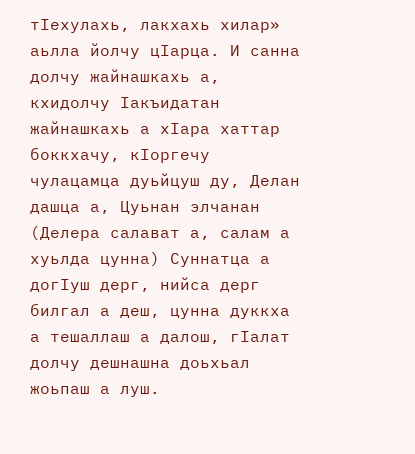тIехулахь, лакхахь хилар» аьлла йолчу цIарца. И санна долчу жайнашкахь а, кхидолчу Iакъидатан жайнашкахь а хIара хаттар боккхачу, кIоргечу чулацамца дуьйцуш ду, Делан дашца а, Цуьнан элчанан (Делера салават а, салам а хуьлда цунна) Суннатца а догIуш дерг, нийса дерг билгал а деш, цунна дуккха а тешаллаш а далош, гIалат долчу дешнашна доьхьал жоьпаш а луш.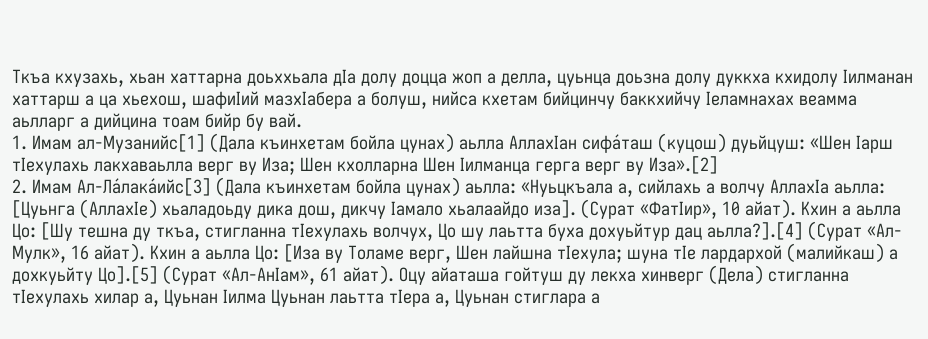Ткъа кхузахь, хьан хаттарна доьххьала дIа долу доцца жоп а делла, цуьнца доьзна долу дуккха кхидолу Iилманан хаттарш а ца хьехош, шафиIий мазхIабера а болуш, нийса кхетам бийцинчу баккхийчу Iеламнахах веамма аьлларг а дийцина тоам бийр бу вай.
1. Имам ал-Музанийс[1] (Дала къинхетам бойла цунах) аьлла АллахIан сифа́таш (куцош) дуьйцуш: «Шен Iарш тIехулахь лакхаваьлла верг ву Иза; Шен кхолларна Шен Iилманца герга верг ву Иза».[2]
2. Имам Ал-Ла́лака́ийс[3] (Дала къинхетам бойла цунах) аьлла: «Нуьцкъала а, сийлахь а волчу АллахIа аьлла: [Цуьнга (АллахIе) хьаладоьду дика дош, дикчу Iамало хьалаайдо иза]. (Сурат «ФатIир», 10 айат). Кхин а аьлла Цо: [Шу тешна ду ткъа, стигланна тIехулахь волчух, Цо шу лаьтта буха дохуьйтур дац аьлла?].[4] (Сурат «Ал-Мулк», 16 айат). Кхин а аьлла Цо: [Иза ву Толаме верг, Шен лайшна тIехула; шуна тIе лардархой (малийкаш) а дохкуьйту Цо].[5] (Сурат «Ал-АнIам», 61 айат). Оцу айаташа гойтуш ду лекха хинверг (Дела) стигланна тIехулахь хилар а, Цуьнан Iилма Цуьнан лаьтта тIера а, Цуьнан стиглара а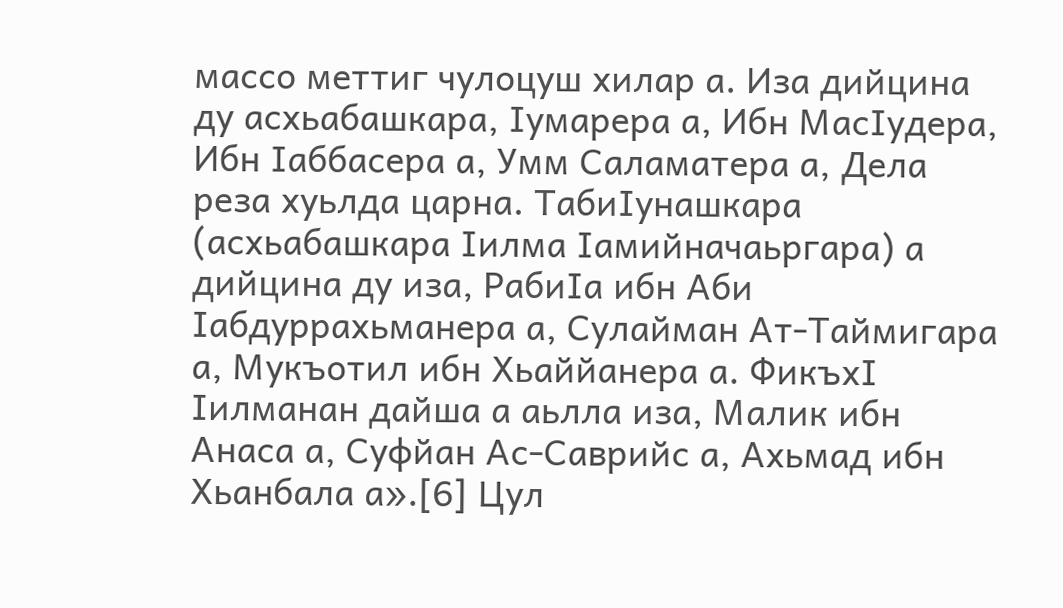массо меттиг чулоцуш хилар а. Иза дийцина ду асхьабашкара, Iумарера а, Ибн МасIудера, Ибн Iаббасера а, Умм Саламатера а, Дела реза хуьлда царна. ТабиIунашкара (асхьабашкара Iилма Iамийначаьргара) а дийцина ду иза, РабиIа ибн Аби Iабдуррахьманера а, Сулайман Ат-Таймигара а, Мукъотил ибн Хьаййанера а. ФикъхI Iилманан дайша а аьлла иза, Малик ибн Анаса а, Суфйан Ас-Саврийс а, Ахьмад ибн Хьанбала а».[6] Цул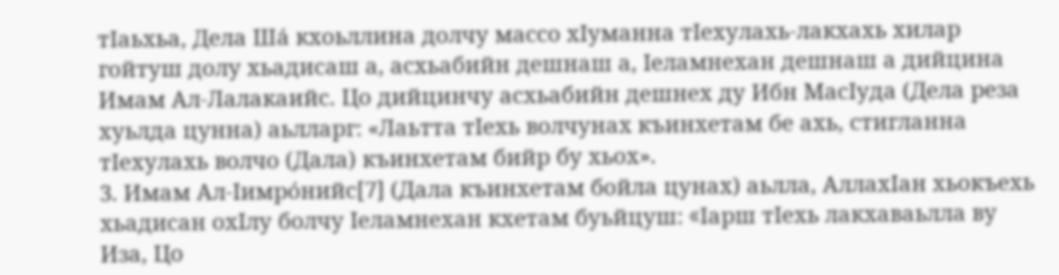тIаьхьа, Дела Ша́ кхоьллина долчу массо хIуманна тIехулахь-лакхахь хилар гойтуш долу хьадисаш а, асхьабийн дешнаш а, Iеламнехан дешнаш а дийцина Имам Ал-Лалакаийс. Цо дийцинчу асхьабийн дешнех ду Ибн МасIуда (Дела реза хуьлда цунна) аьлларг: «Лаьтта тIехь волчунах къинхетам бе ахь, стигланна тIехулахь волчо (Дала) къинхетам бийр бу хьох».
3. Имам Ал-Iимро́нийс[7] (Дала къинхетам бойла цунах) аьлла, АллахIан хьокъехь хьадисан охIлу болчу Iеламнехан кхетам буьйцуш: «Iарш тIехь лакхаваьлла ву Иза, Цо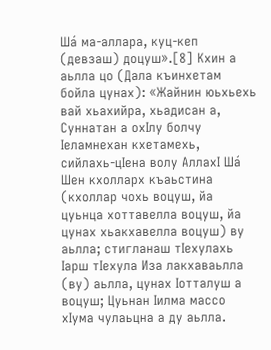Ша́ ма-аллара, куц-кеп (девзаш) доцуш».[8] Кхин а аьлла цо (Дала къинхетам бойла цунах): «Жайнин юьхьехь вай хьахийра, хьадисан а, Суннатан а охIлу болчу Iеламнехан кхетамехь, сийлахь-цIена волу АллахI Ша́ Шен кхолларх къаьстина (кхоллар чохь воцуш, йа цуьнца хоттавелла воцуш, йа цунах хьакхавелла воцуш) ву аьлла; стигланаш тIехулахь Iарш тIехула Иза лакхаваьлла (ву) аьлла, цунах Iотталуш а воцуш; Цуьнан Iилма массо хIума чулаьцна а ду аьлла.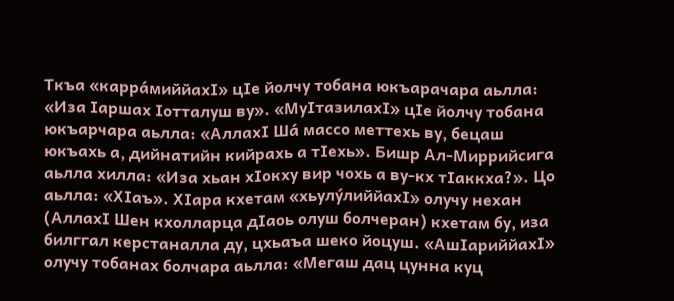Ткъа «карра́миййахI» цIе йолчу тобана юкъарачара аьлла: «Иза Iаршах Iотталуш ву». «МуIтазилахI» цIе йолчу тобана юкъарчара аьлла: «АллахI Ша́ массо меттехь ву, бецаш юкъахь а, дийнатийн кийрахь а тIехь». Бишр Ал-Миррийсига аьлла хилла: «Иза хьан хIокху вир чохь а ву-кх тIаккха?». Цо аьлла: «ХIаъ». ХIара кхетам «хьулу́лиййахI» олучу нехан (АллахI Шен кхолларца дIаоь олуш болчеран) кхетам бу, иза билггал керстаналла ду, цхьаъа шеко йоцуш. «АшIариййахI» олучу тобанах болчара аьлла: «Мегаш дац цунна куц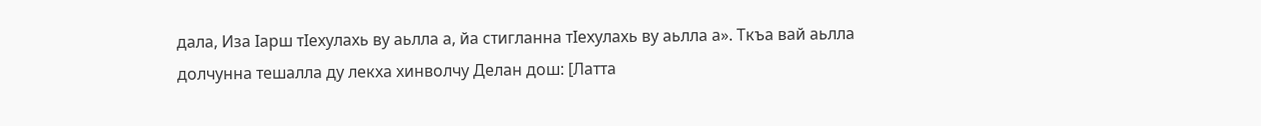дала, Иза Iарш тIехулахь ву аьлла а, йа стигланна тIехулахь ву аьлла а». Ткъа вай аьлла долчунна тешалла ду лекха хинволчу Делан дош: [Латта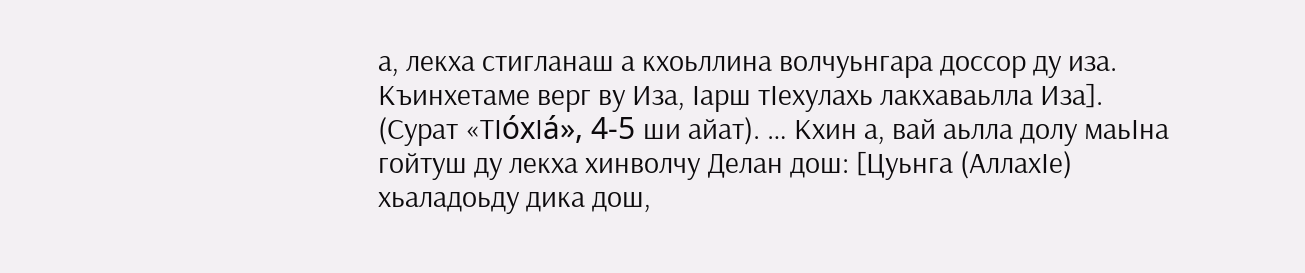а, лекха стигланаш а кхоьллина волчуьнгара доссор ду иза. Къинхетаме верг ву Иза, Iарш тIехулахь лакхаваьлла Иза]. (Сурат «ТIо́хIа́», 4-5 ши айат). … Кхин а, вай аьлла долу маьIна гойтуш ду лекха хинволчу Делан дош: [Цуьнга (АллахIе) хьаладоьду дика дош,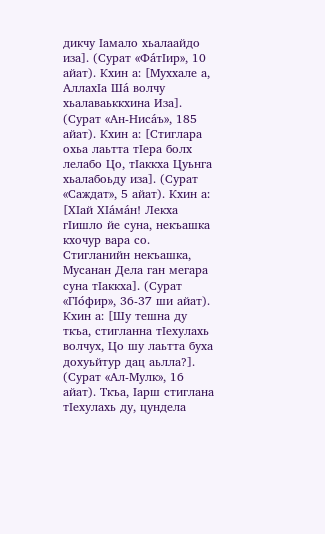дикчу Iамало хьалаайдо иза]. (Сурат «Фа́тIир», 10 айат). Кхин а: [Муххале а, АллахIа Ша́ волчу хьалаваьккхина Иза]. (Сурат «Ан-Ниса́ъ», 185 айат). Кхин а: [Стиглара охьа лаьтта тIера болх лелабо Цо, тIаккха Цуьнга хьалабоьду иза]. (Сурат «Саждат», 5 айат). Кхин а: [ХIай ХIа́ма́н! Лекха гIишло йе суна, некъашка кхочур вара со. Стигланийн некъашка, Мусанан Дела ган мегара суна тIаккха]. (Сурат «ГIо́фир», 36-37 ши айат). Кхин а: [Шу тешна ду ткъа, стигланна тIехулахь волчух, Цо шу лаьтта буха дохуьйтур дац аьлла?]. (Сурат «Ал-Мулк», 16 айат). Ткъа, Iарш стиглана тIехулахь ду, цундела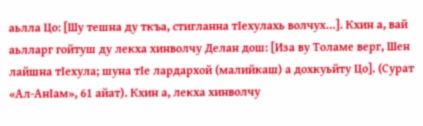аьлла Цо: [Шу тешна ду ткъа, стигланна тIехулахь волчух…]. Кхин а, вай аьлларг гойтуш ду лекха хинволчу Делан дош: [Иза ву Толаме верг, Шен лайшна тIехула; шуна тIе лардархой (малийкаш) а дохкуьйту Цо]. (Сурат «Ал-АнIам», 61 айат). Кхин а, лекха хинволчу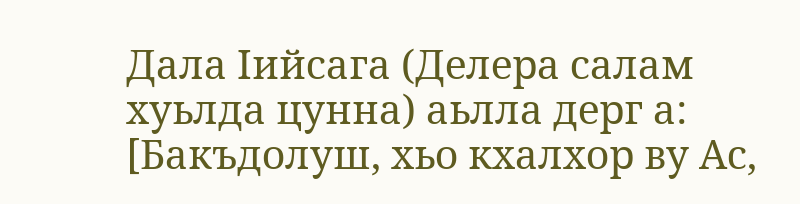Дала Iийсага (Делера салам хуьлда цунна) аьлла дерг а: [Бакъдолуш, хьо кхалхор ву Ас,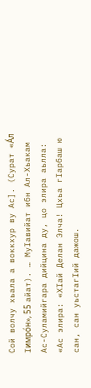Сой волчу хьала а воккхур ву Ас]. (Сурат «А́л Iимро́н», 55 айат). … МуIавийат ибн Ал-Хьакам Ас-Суламийгара дийцина ду, цо элира аьлла: «Ас элира: «ХIай Делан Элча! Цхьа гIарбаш ю сан, сан уьстагIий дажош.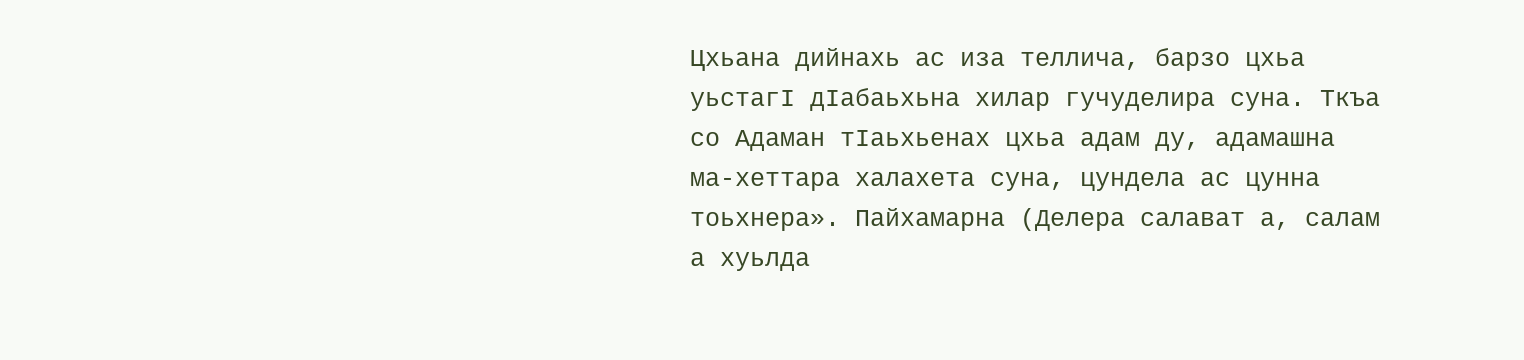Цхьана дийнахь ас иза теллича, барзо цхьа уьстагI дIабаьхьна хилар гучуделира суна. Ткъа со Адаман тIаьхьенах цхьа адам ду, адамашна ма-хеттара халахета суна, цундела ас цунна тоьхнера». Пайхамарна (Делера салават а, салам а хуьлда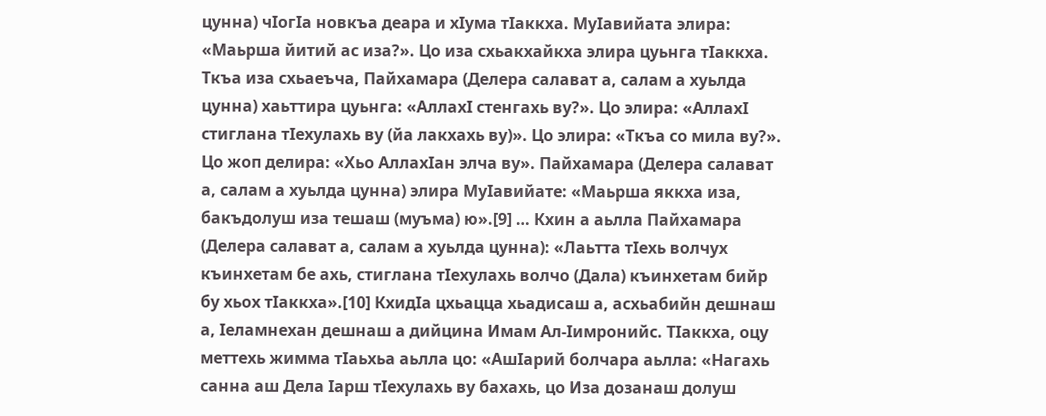цунна) чIогIа новкъа деара и хIума тIаккха. МуIавийата элира: «Маьрша йитий ас иза?». Цо иза схьакхайкха элира цуьнга тIаккха. Ткъа иза схьаеъча, Пайхамара (Делера салават а, салам а хуьлда цунна) хаьттира цуьнга: «АллахI стенгахь ву?». Цо элира: «АллахI стиглана тIехулахь ву (йа лакхахь ву)». Цо элира: «Ткъа со мила ву?». Цо жоп делира: «Хьо АллахIан элча ву». Пайхамара (Делера салават а, салам а хуьлда цунна) элира МуIавийате: «Маьрша яккха иза, бакъдолуш иза тешаш (муъма) ю».[9] … Кхин а аьлла Пайхамара (Делера салават а, салам а хуьлда цунна): «Лаьтта тIехь волчух къинхетам бе ахь, стиглана тIехулахь волчо (Дала) къинхетам бийр бу хьох тIаккха».[10] КхидIа цхьацца хьадисаш а, асхьабийн дешнаш а, Iеламнехан дешнаш а дийцина Имам Ал-Iимронийс. ТIаккха, оцу меттехь жимма тIаьхьа аьлла цо: «АшIарий болчара аьлла: «Нагахь санна аш Дела Iарш тIехулахь ву бахахь, цо Иза дозанаш долуш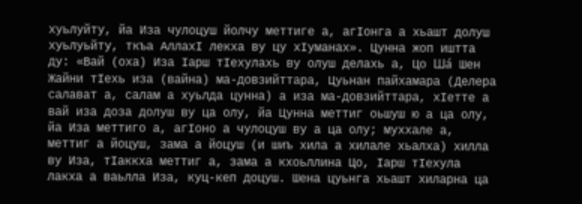хуьлуйту, йа Иза чулоцуш йолчу меттиге а, агIонга а хьашт долуш хуьлуьйту, ткъа АллахI лекха ву цу хIуманах». Цунна жоп иштта ду: «Вай (оха) Иза Iарш тIехулахь ву олуш делахь а, Цо Ша́ Шен Жайни тIехь иза (вайна) ма-довзийттара, Цуьнан пайхамара (Делера салават а, салам а хуьлда цунна) а иза ма-довзийттара, хIетте а вай иза доза долуш ву ца олу, йа Цунна меттиг оьшуш ю а ца олу, йа Иза меттиго а, агIоно а чулоцуш ву а ца олу; муххале а, меттиг а йоцуш, зама а йоцуш (и шиъ хила а хилале хьалха) хилла ву Иза, тIаккха меттиг а, зама а кхоьллина Цо, Iарш тIехула лакха а ваьлла Иза, куц-кеп доцуш. Шена цуьнга хьашт хиларна ца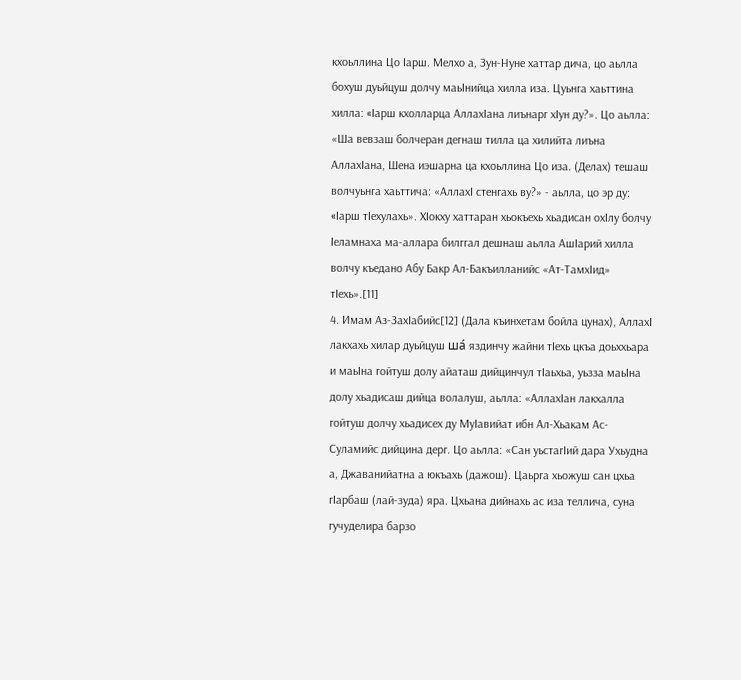кхоьллина Цо Iарш. Мелхо а, Зун-Нуне хаттар дича, цо аьлла бохуш дуьйцуш долчу маьIнийца хилла иза. Цуьнга хаьттина хилла: «Iарш кхолларца АллахIана лиънарг хIун ду?». Цо аьлла: «Ша вевзаш болчеран дегнаш тилла ца хилийта лиъна АллахIана, Шена иэшарна ца кхоьллина Цо иза. (Делах) тешаш волчуьнга хаьттича: «АллахI стенгахь ву?» - аьлла, цо эр ду: «Iарш тIехулахь». ХIокху хаттаран хьокъехь хьадисан охIлу болчу Iеламнаха ма-аллара билггал дешнаш аьлла АшIарий хилла волчу къедано Абу Бакр Ал-Бакъилланийс «Ат-ТамхIид» тIехь».[11]
4. Имам Аз-ЗахIабийс[12] (Дала къинхетам бойла цунах), АллахI лакхахь хилар дуьйцуш ша́ яздинчу жайни тIехь цкъа доьххьара и маьIна гойтуш долу айаташ дийцинчул тIаьхьа, уьзза маьIна долу хьадисаш дийца волалуш, аьлла: «АллахIан лакхалла гойтуш долчу хьадисех ду МуIавийат ибн Ал-Хьакам Ас-Суламийс дийцина дерг. Цо аьлла: «Сан уьстагIий дара Ухьудна а, Джаванийатна а юкъахь (дажош). Цаьрга хьожуш сан цхьа гIарбаш (лай-зуда) яра. Цхьана дийнахь ас иза теллича, суна гучуделира барзо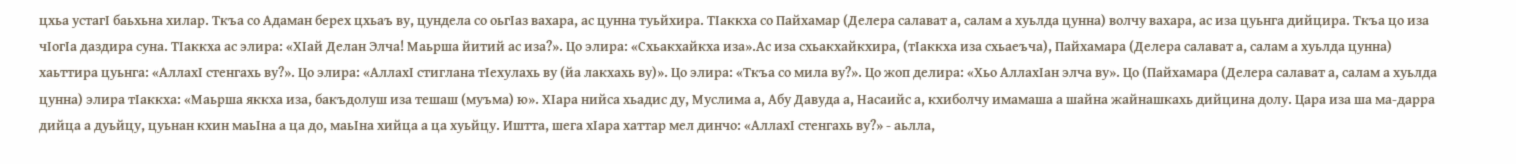цхьа устагI баьхьна хилар. Ткъа со Адаман берех цхьаъ ву, цундела со оьгIаз вахара, ас цунна туьйхира. ТIаккха со Пайхамар (Делера салават а, салам а хуьлда цунна) волчу вахара, ас иза цуьнга дийцира. Ткъа цо иза чIогIа даздира суна. ТIаккха ас элира: «ХIай Делан Элча! Маьрша йитий ас иза?». Цо элира: «Схьакхайкха иза».Ас иза схьакхайкхира, (тIаккха иза схьаеъча), Пайхамара (Делера салават а, салам а хуьлда цунна) хаьттира цуьнга: «АллахI стенгахь ву?». Цо элира: «АллахI стиглана тIехулахь ву (йа лакхахь ву)». Цо элира: «Ткъа со мила ву?». Цо жоп делира: «Хьо АллахIан элча ву». Цо (Пайхамара (Делера салават а, салам а хуьлда цунна) элира тIаккха: «Маьрша яккха иза, бакъдолуш иза тешаш (муъма) ю». ХIара нийса хьадис ду, Муслима а, Абу Давуда а, Насаийс а, кхиболчу имамаша а шайна жайнашкахь дийцина долу. Цара иза ша ма-дарра дийца а дуьйцу, цуьнан кхин маьIна а ца до, маьIна хийца а ца хуьйцу. Иштта, шега хIара хаттар мел динчо: «АллахI стенгахь ву?» - аьлла,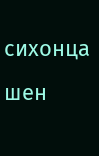сихонца шен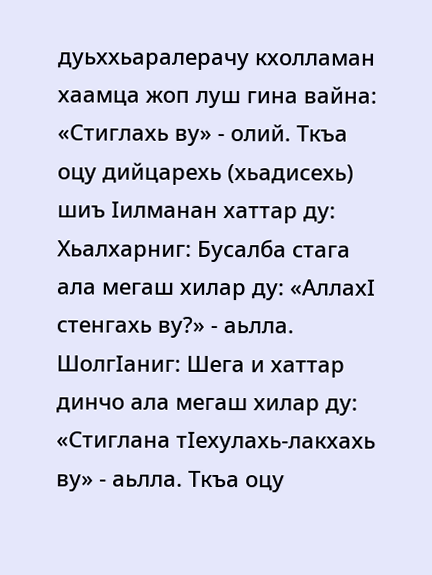дуьххьаралерачу кхолламан хаамца жоп луш гина вайна: «Стиглахь ву» - олий. Ткъа оцу дийцарехь (хьадисехь) шиъ Iилманан хаттар ду: Хьалхарниг: Бусалба стага ала мегаш хилар ду: «АллахI стенгахь ву?» - аьлла. ШолгIаниг: Шега и хаттар динчо ала мегаш хилар ду: «Стиглана тIехулахь-лакхахь ву» - аьлла. Ткъа оцу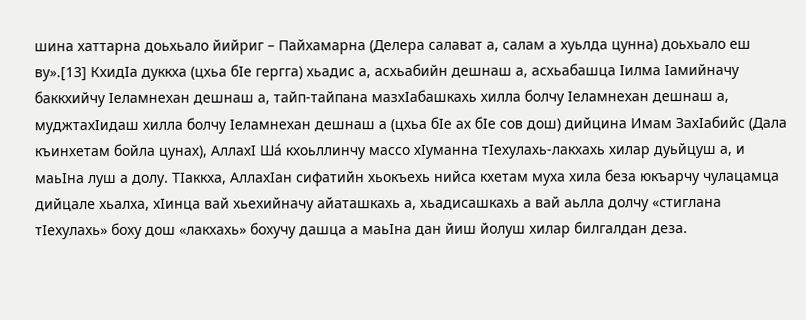шина хаттарна доьхьало йийриг – Пайхамарна (Делера салават а, салам а хуьлда цунна) доьхьало еш ву».[13] КхидIа дуккха (цхьа бIе гергга) хьадис а, асхьабийн дешнаш а, асхьабашца Iилма Iамийначу баккхийчу Iеламнехан дешнаш а, тайп-тайпана мазхIабашкахь хилла болчу Iеламнехан дешнаш а, муджтахIидаш хилла болчу Iеламнехан дешнаш а (цхьа бIе ах бIе сов дош) дийцина Имам ЗахIабийс (Дала къинхетам бойла цунах), АллахI Ша́ кхоьллинчу массо хIуманна тIехулахь-лакхахь хилар дуьйцуш а, и маьIна луш а долу. ТIаккха, АллахIан сифатийн хьокъехь нийса кхетам муха хила беза юкъарчу чулацамца дийцале хьалха, хIинца вай хьехийначу айаташкахь а, хьадисашкахь а вай аьлла долчу «стиглана тIехулахь» боху дош «лакхахь» бохучу дашца а маьIна дан йиш йолуш хилар билгалдан деза.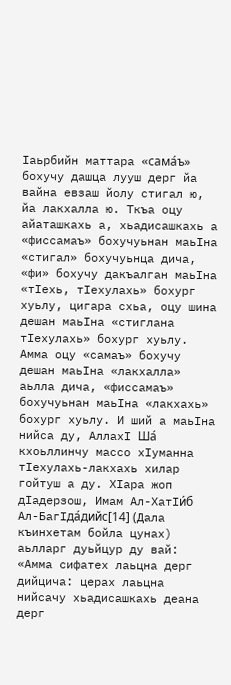Iаьрбийн маттара «сама́ъ» бохучу дашца лууш дерг йа вайна евзаш йолу стигал ю, йа лакхалла ю. Ткъа оцу айаташкахь а, хьадисашкахь а «фиссамаъ» бохучуьнан маьIна «стигал» бохучуьнца дича, «фи» бохучу дакъалган маьIна «тIехь, тIехулахь» бохург хуьлу, цигара схьа, оцу шина дешан маьIна «стиглана тIехулахь» бохург хуьлу. Амма оцу «самаъ» бохучу дешан маьIна «лакхалла» аьлла дича, «фиссамаъ» бохучуьнан маьIна «лакхахь» бохург хуьлу. И ший а маьIна нийса ду, АллахI Ша́ кхоьллинчу массо хIуманна тIехулахь-лакхахь хилар гойтуш а ду. ХIара жоп дIадерзош, Имам Ал-ХатIи́б Ал-БагIда́дийс[14] (Дала къинхетам бойла цунах) аьлларг дуьйцур ду вай: «Амма сифатех лаьцна дерг дийцича: церах лаьцна нийсачу хьадисашкахь деана дерг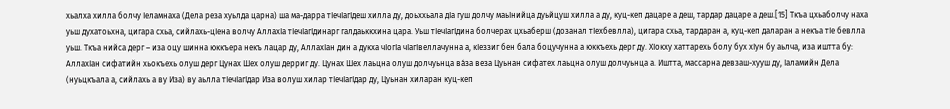хьалха хилла болчу Iеламнаха (Дела реза хуьлда царна) ша ма-дарра тIечIагIдеш хилла ду, доьххьала дIа гуш долчу маьIнийца дуьйцуш хилла а ду, куц-кеп дацаре а деш, тардар дацаре а деш.[15] Ткъа цхьаболчу наха уьш духатоьхна, цигара схьа, сийлахь-цIена волчу АллахIа тIечIагIдинарг галдаьккхина цара. Уьш тIечIагIдина болчерах цхьаберш (дозанал тIехбевлла), цигара схьа, тардаран а, куц-кеп даларан а некъа тIе бевлла уьш. Ткъа нийса дерг – иза оцу шинна юккъера некъ лацар ду, АллахIан дин а дукха чIогIа чIагIвеллачунна а, кIеззиг бен бала боцучунна а юккъехь дерг ду. ХIокху хаттарехь болу бух хIун бу аьлча, иза иштта бу: АллахIан сифатийн хьокъехь олуш дерг Цунах Шех олуш дерриг ду. Цунах Шех лаьцна олуш долчуьнца ва́за веза Цуьнан сифатех лаьцна олуш долчуьнца а. Иштта, массарна девзаш-хууш ду, Iаламийн Дела (нуьцкъала а, сийлахь а ву Иза) ву аьлла тIечIагIдар Иза волуш хилар тIечIагIдар ду, Цуьнан хиларан куц-кеп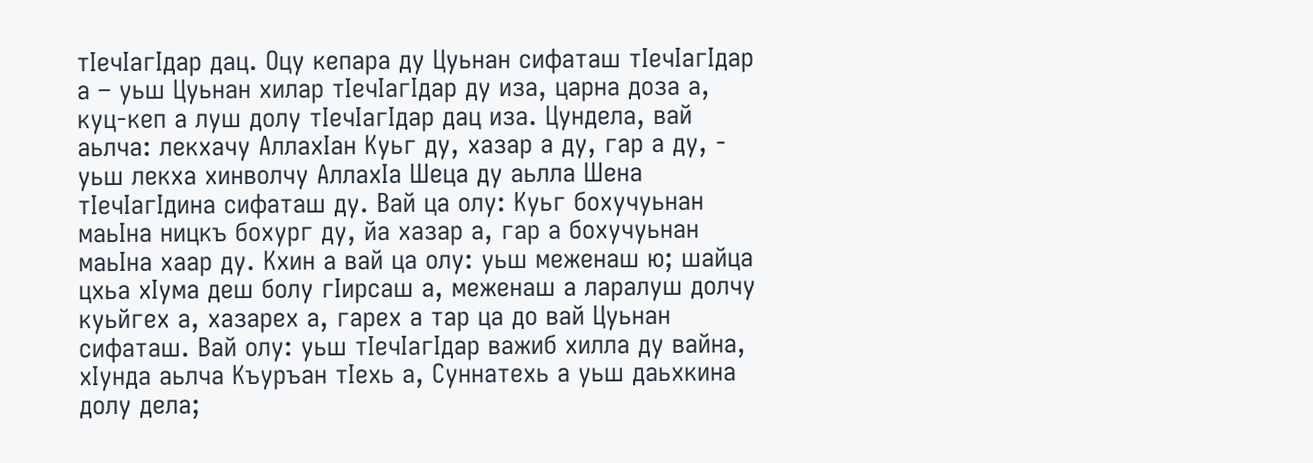тIечIагIдар дац. Оцу кепара ду Цуьнан сифаташ тIечIагIдар а – уьш Цуьнан хилар тIечIагIдар ду иза, царна доза а, куц-кеп а луш долу тIечIагIдар дац иза. Цундела, вай аьлча: лекхачу АллахIан Куьг ду, хазар а ду, гар а ду, - уьш лекха хинволчу АллахIа Шеца ду аьлла Шена тIечIагIдина сифаташ ду. Вай ца олу: Куьг бохучуьнан маьIна ницкъ бохург ду, йа хазар а, гар а бохучуьнан маьIна хаар ду. Кхин а вай ца олу: уьш меженаш ю; шайца цхьа хIума деш болу гIирсаш а, меженаш а ларалуш долчу куьйгех а, хазарех а, гарех а тар ца до вай Цуьнан сифаташ. Вай олу: уьш тIечIагIдар важиб хилла ду вайна, хIунда аьлча Къуръан тIехь а, Суннатехь а уьш даьхкина долу дела;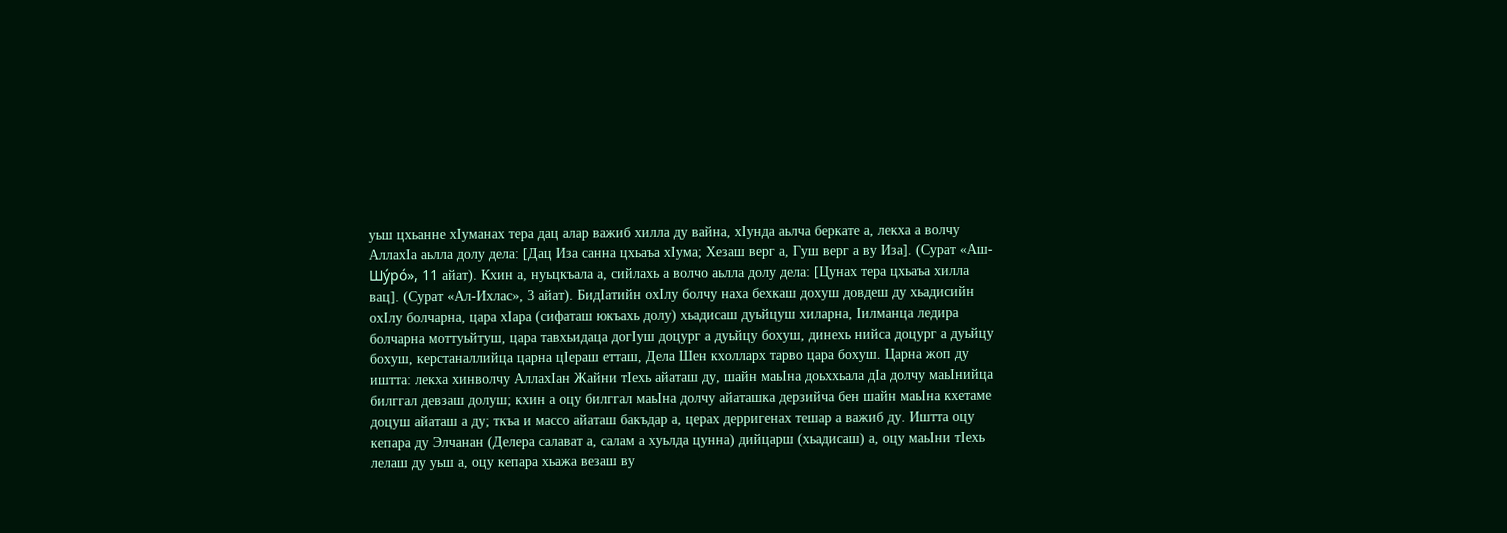уьш цхьанне хIуманах тера дац алар важиб хилла ду вайна, хIунда аьлча беркате а, лекха а волчу АллахIа аьлла долу дела: [Дац Иза санна цхьаъа хIума; Хезаш верг а, Гуш верг а ву Иза]. (Сурат «Аш-Шу́ро́», 11 айат). Кхин а, нуьцкъала а, сийлахь а волчо аьлла долу дела: [Цунах тера цхьаъа хилла вац]. (Сурат «Ал-Ихлас», 3 айат). БидIатийн охIлу болчу наха бехкаш дохуш довдеш ду хьадисийн охIлу болчарна, цара хIара (сифаташ юкъахь долу) хьадисаш дуьйцуш хиларна, Iилманца ледира болчарна моттуьйтуш, цара тавхьидаца догIуш доцург а дуьйцу бохуш, динехь нийса доцург а дуьйцу бохуш, керстаналлийца царна цIераш етташ, Дела Шен кхолларх тарво цара бохуш. Царна жоп ду иштта: лекха хинволчу АллахIан Жайни тIехь айаташ ду, шайн маьIна доьххьала дIа долчу маьIнийца билггал девзаш долуш; кхин а оцу билггал маьIна долчу айаташка дерзийча бен шайн маьIна кхетаме доцуш айаташ а ду; ткъа и массо айаташ бакъдар а, церах дерригенах тешар а важиб ду. Иштта оцу кепара ду Элчанан (Делера салават а, салам а хуьлда цунна) дийцарш (хьадисаш) а, оцу маьIни тIехь лелаш ду уьш а, оцу кепара хьажа везаш ву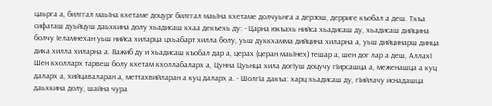цаьрга а, билггал маьIна кхетаме доцург билггал маьIна кхетаме долчуьнга а дерзош, дерриге къобал а деш. Ткъа сифаташ дуьйцуш даьхкина долу хьадисаш кхаа декъехь ду: - Царна юкъахь нийса хьадисаш ду, хьадисаш дийцина болчу Iеламнехан уьш нийса хиларца цхьабарт хилла болу, уьш дуккхамма дийцина хиларна а, уьш дийцинарш динца дика хилла хиларна а. Важиб ду и хьадисаш къобал дар а, церах (церан маьIнех) тешар а, шен дог лар а деш, АллахI Шен кхолларх тарвеш болу кхетам кхоллабаларх а, Цунна Цуьнца хила догIуш доцучу гIирсашца а, меженашца а куц даларх а, хийцаваларан а, меттахвийларан а куц даларх а. - ШолгIа дакъа: харц хьадисаш ду, гIийлачу иснадашца даьхкина долу, шайна чура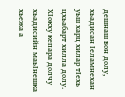дешнаш вон долу, хьадисан Iеламнехан уьш харц хилар тIехь цхьабарт хилла долу. ХIокху кепара долчу хьадисийн маьIнешка хьежа а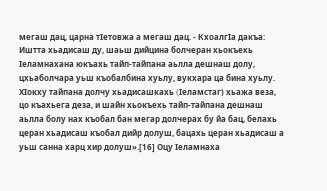мегаш дац, царна тIетовжа а мегаш дац. - КхоалгIа дакъа: Иштта хьадисаш ду, шаьш дийцина болчеран хьокъехь Iеламнахана юкъахь тайп-тайпана аьлла дешнаш долу, цхьаболчара уьш къобалбина хуьлу, вукхара ца бина хуьлу. ХIокху тайпана долчу хьадисашкахь (Iеламстаг) хьажа веза, цо къахьега деза, и шайн хьокъехь тайп-тайпана дешнаш аьлла болу нах къобал бан мегар долчерах бу йа бац, белахь церан хьадисаш къобал дийр долуш, бацахь церан хьадисаш а уьш санна харц хир долуш».[16] Оцу Iеламнаха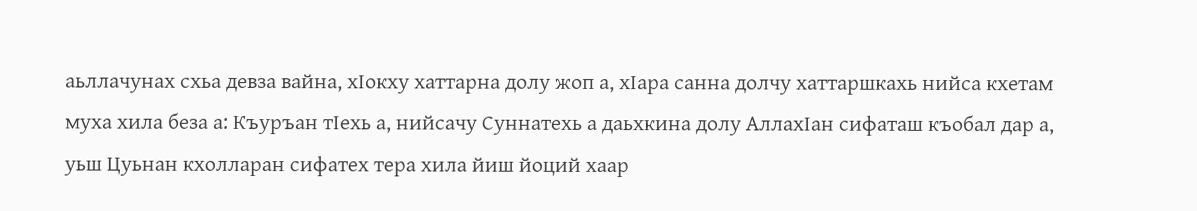аьллачунах схьа девза вайна, хIокху хаттарна долу жоп а, хIара санна долчу хаттаршкахь нийса кхетам муха хила беза а: Къуръан тIехь а, нийсачу Суннатехь а даьхкина долу АллахIан сифаташ къобал дар а, уьш Цуьнан кхолларан сифатех тера хила йиш йоций хаар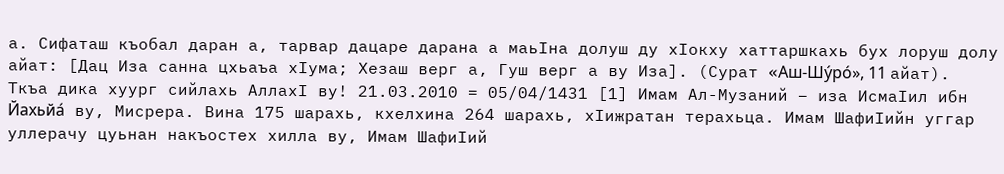а. Сифаташ къобал даран а, тарвар дацаре дарана а маьIна долуш ду хIокху хаттаршкахь бух лоруш долу айат: [Дац Иза санна цхьаъа хIума; Хезаш верг а, Гуш верг а ву Иза]. (Сурат «Аш-Шу́ро́», 11 айат). Ткъа дика хуург сийлахь АллахI ву! 21.03.2010 = 05/04/1431 [1] Имам Ал-Музаний – иза ИсмаIил ибн Йахьйа́ ву, Мисрера. Вина 175 шарахь, кхелхина 264 шарахь, хIижратан терахьца. Имам ШафиIийн уггар уллерачу цуьнан накъостех хилла ву, Имам ШафиIий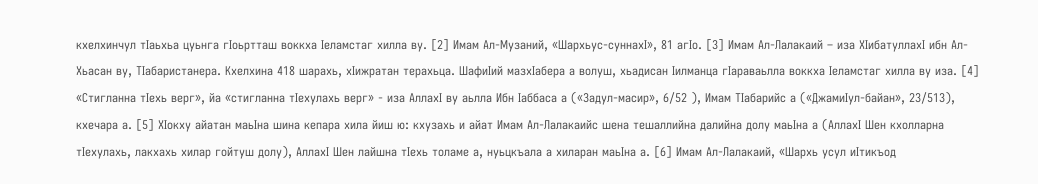кхелхинчул тIаьхьа цуьнга гIоьртташ воккха Iеламстаг хилла ву. [2] Имам Ал-Музаний, «Шархьус-суннахI», 81 агIо. [3] Имам Ал-Лалакаий – иза ХIибатуллахI ибн Ал-Хьасан ву, ТIабаристанера. Кхелхина 418 шарахь, хIижратан терахьца. ШафиIий мазхIабера а волуш, хьадисан Iилманца гIараваьлла воккха Iеламстаг хилла ву иза. [4] «Стигланна тIехь верг», йа «стигланна тIехулахь верг» - иза АллахI ву аьлла Ибн Iаббаса а («Задул-масир», 6/52 ), Имам ТIабарийс а («ДжамиIул-байан», 23/513), кхечара а. [5] ХIокху айатан маьIна шина кепара хила йиш ю: кхузахь и айат Имам Ал-Лалакаийс шена тешаллийна далийна долу маьIна а (АллахI Шен кхолларна тIехулахь, лакхахь хилар гойтуш долу), АллахI Шен лайшна тIехь толаме а, нуьцкъала а хиларан маьIна а. [6] Имам Ал-Лалакаий, «Шархь усул иIтикъод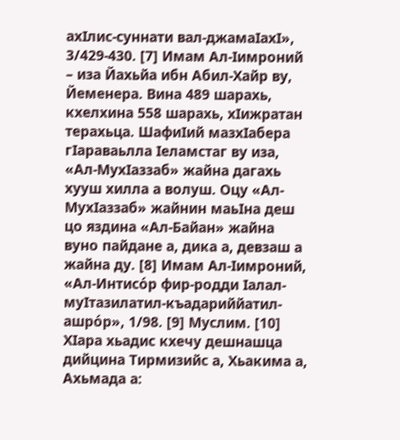ахIлис-суннати вал-джамаIахI», 3/429-430. [7] Имам Ал-Iимроний – иза Йахьйа ибн Абил-Хайр ву, Йеменера. Вина 489 шарахь, кхелхина 558 шарахь, хIижратан терахьца. ШафиIий мазхIабера гIараваьлла Iеламстаг ву иза, «Ал-МухIаззаб» жайна дагахь хууш хилла а волуш. Оцу «Ал-МухIаззаб» жайнин маьIна деш цо яздина «Ал-Байан» жайна вуно пайдане а, дика а, девзаш а жайна ду. [8] Имам Ал-Iимроний, «Ал-Интисо́р фир-родди Iалал-муIтазилатил-къадариййатил-ашро́р», 1/98. [9] Муслим. [10] ХIара хьадис кхечу дешнашца дийцина Тирмизийс а, Хьакима а, Ахьмада а: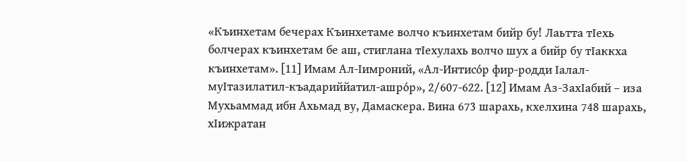«Къинхетам бечерах Къинхетаме волчо къинхетам бийр бу! Лаьтта тIехь болчерах къинхетам бе аш, стиглана тIехулахь волчо шух а бийр бу тIаккха къинхетам». [11] Имам Ал-Iимроний, «Ал-Интисо́р фир-родди Iалал-муIтазилатил-къадариййатил-ашро́р», 2/607-622. [12] Имам Аз-ЗахIабий – иза Мухьаммад ибн Ахьмад ву, Дамаскера. Вина 673 шарахь, кхелхина 748 шарахь, хIижратан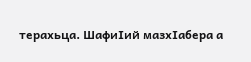терахьца. ШафиIий мазхIабера а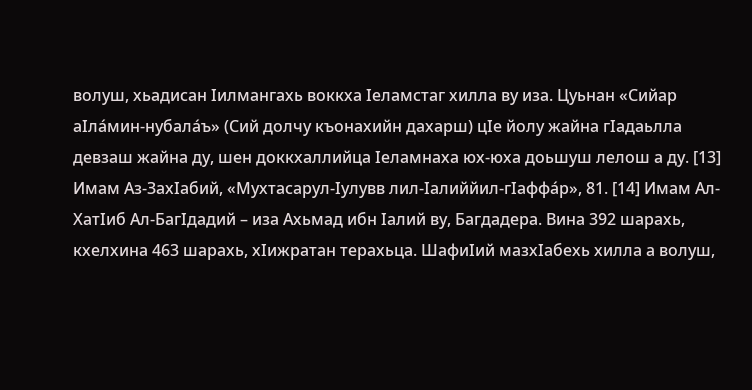волуш, хьадисан Iилмангахь воккха Iеламстаг хилла ву иза. Цуьнан «Сийар аIла́мин-нубала́ъ» (Сий долчу къонахийн дахарш) цIе йолу жайна гIадаьлла девзаш жайна ду, шен доккхаллийца Iеламнаха юх-юха доьшуш лелош а ду. [13] Имам Аз-ЗахIабий, «Мухтасарул-Iулувв лил-Iалиййил-гIаффа́р», 81. [14] Имам Ал-ХатIиб Ал-БагIдадий – иза Ахьмад ибн Iалий ву, Багдадера. Вина 392 шарахь, кхелхина 463 шарахь, хIижратан терахьца. ШафиIий мазхIабехь хилла а волуш,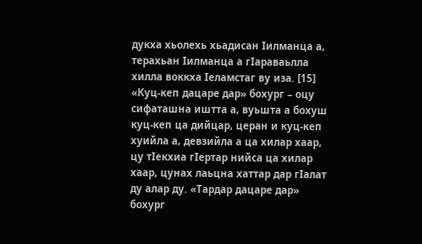дукха хьолехь хьадисан Iилманца а, терахьан Iилманца а гIараваьлла хилла воккха Iеламстаг ву иза. [15] «Куц-кеп дацаре дар» бохург – оцу сифаташна иштта а, вуьшта а бохуш куц-кеп ца дийцар, церан и куц-кеп хуийла а, девзийла а ца хилар хаар, цу тIекхиа гIертар нийса ца хилар хаар, цунах лаьцна хаттар дар гIалат ду алар ду. «Тардар дацаре дар» бохург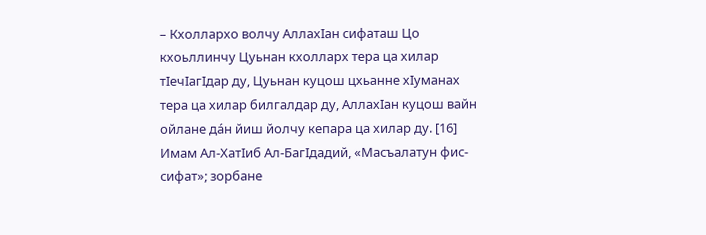– Кхоллархо волчу АллахIан сифаташ Цо кхоьллинчу Цуьнан кхолларх тера ца хилар тIечIагIдар ду, Цуьнан куцош цхьанне хIуманах тера ца хилар билгалдар ду, АллахIан куцош вайн ойлане да́н йиш йолчу кепара ца хилар ду. [16] Имам Ал-ХатIиб Ал-БагIдадий, «Масъалатун фис-сифат»; зорбане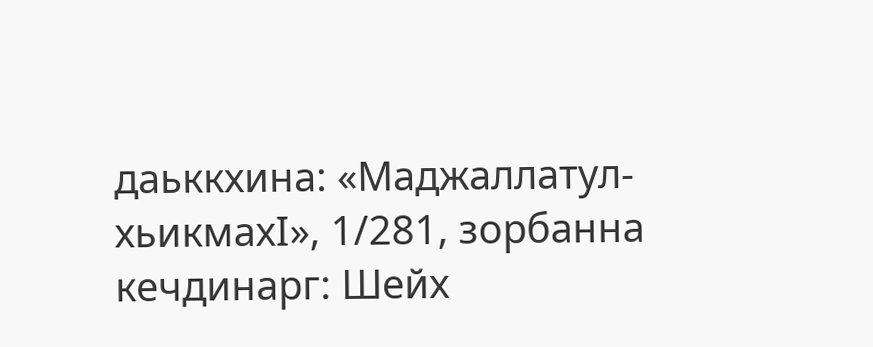даьккхина: «Маджаллатул-хьикмахI», 1/281, зорбанна кечдинарг: Шейх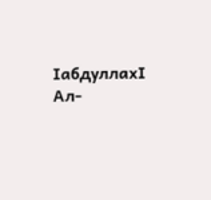IабдуллахI Ал-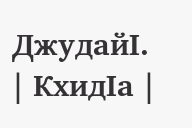ДжудайI.
| КхидIа |